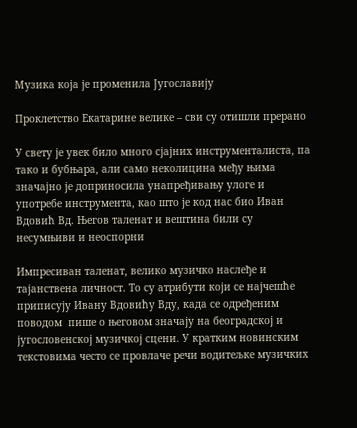Музика која је променила Југославију

Проклетство Екатарине велике – сви су отишли прерано

У свету је увек било много сјајних инструменталиста, па тако и бубњара, али само неколицина међу њима значајно је доприносила унапређивању улоге и употребе инструмента, као што је код нас био Иван Вдовић Вд. Његов таленат и вештина били су несумњиви и неоспорни

Импресиван таленат, велико музичко наслеђе и тајанствена личност. То су атрибути који се најчешће приписују Ивану Вдовићу Вду, када се одређеним поводом  пише о његовом значају на београдској и југословенској музичкој сцени. У кратким новинским текстовима често се провлаче речи водитељке музичких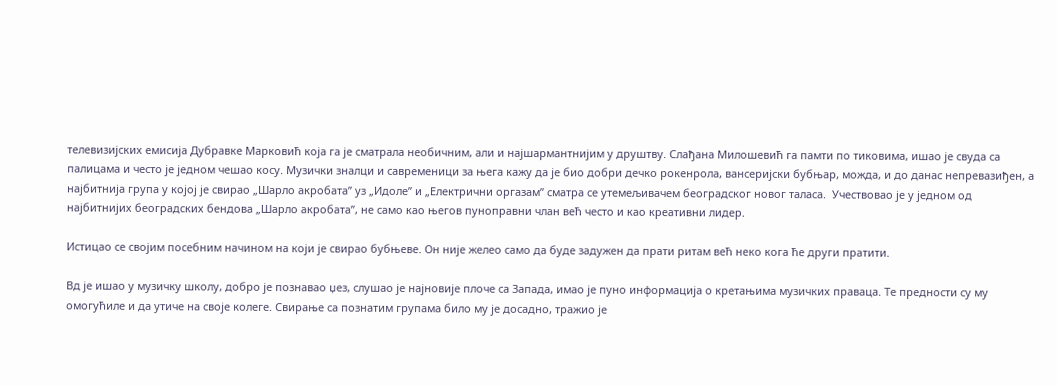телевизијских емисија Дубравке Марковић која га је сматрала необичним, али и најшармантнијим у друштву. Слађана Милошевић га памти по тиковима, ишао је свуда са палицама и често је једном чешао косу. Музички зналци и савременици за њега кажу да је био добри дечко рокенрола, вансеријски бубњар, можда, и до данас непревазиђен, а најбитнија група у којој је свирао „Шарло акробата” уз „Идоле” и „Електрични оргазам” сматра се утемељивачем београдског новог таласа.  Учествовао је у једном од најбитнијих београдских бендова „Шарло акробата”, не само као његов пуноправни члан већ често и као креативни лидер.

Истицао се својим посебним начином на који је свирао бубњеве. Он није желео само да буде задужен да прати ритам већ неко кога ће други пратити.

Вд је ишао у музичку школу, добро је познавао џез, слушао је најновије плоче са Запада, имао је пуно информација о кретањима музичких праваца. Те предности су му омогућиле и да утиче на своје колеге. Свирање са познатим групама било му је досадно, тражио је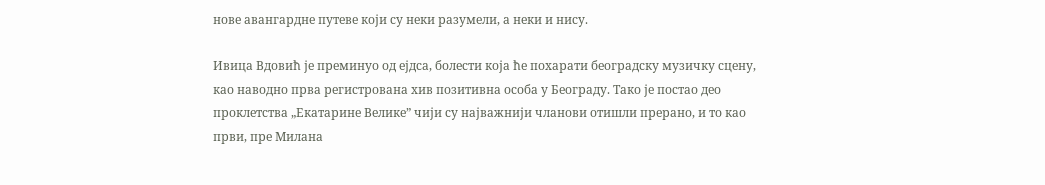нове авангардне путеве који су неки разумели, а неки и нису.

Ивица Вдовић је преминуо од ејдса, болести која ће похарати београдску музичку сцену, као наводно прва регистрована хив позитивна особа у Београду. Тако је постао део проклетства „Екатарине Велике” чији су најважнији чланови отишли прерано, и то као први, пре Милана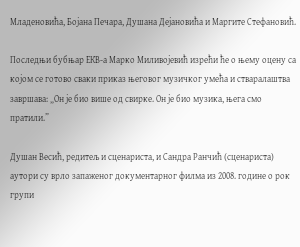Младеновића, Бојана Печара, Душана Дејановића и Маргите Стефановић.

Последњи бубњар ЕКВ-а Марко Миливојевић изрећи ће о њему оцену са којом се готово сваки приказ његовог музичког умећа и стваралаштва завршава: „Он је био више од свирке. Он је био музика, њега смо пратили.”

Душан Весић, редитељ и сценариста, и Сандра Ранчић (сценариста) аутори су врло запаженог документарног филма из 2008. године о рок групи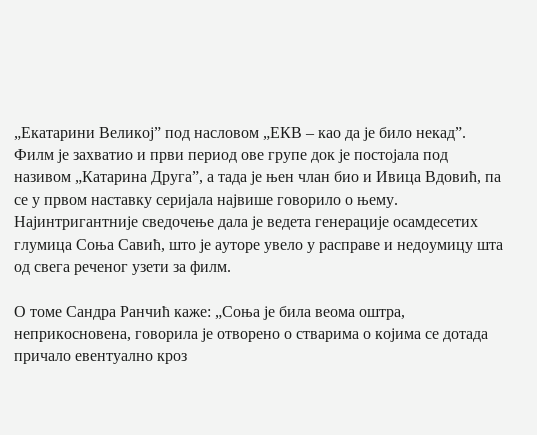„Екатарини Великој” под насловом „ЕКВ – као да је било некад”. Филм је захватио и први период ове групе док је постојала под називом „Катарина Друга”, а тада је њен члан био и Ивица Вдовић, па се у првом наставку серијала највише говорило о њему. Најинтригантније сведочење дала је ведета генерације осамдесетих глумица Соња Савић, што је ауторе увело у расправе и недоумицу шта од свега реченог узети за филм.

О томе Сандра Ранчић каже: „Соња је била веома оштра, неприкосновена, говорила је отворено о стварима о којима се дотада причало евентуално кроз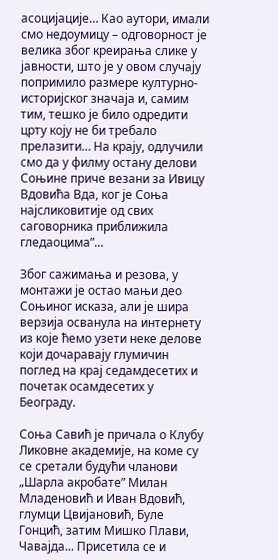асоцијације… Као аутори, имали смо недоумицу – одговорност је велика због креирања слике у јавности, што је у овом случају попримило размере културно-историјског значаја и, самим тим, тешко је било одредити црту коју не би требало прелазити… На крају, одлучили смо да у филму остану делови Соњине приче везани за Ивицу Вдовића Вда, ког је Соња најсликовитије од свих саговорника приближила гледаоцима”…

Због сажимања и резова, у монтажи је остао мањи део Соњиног исказа, али је шира верзија осванула на интернету из које ћемо узети неке делове који дочаравају глумичин поглед на крај седамдесетих и почетак осамдесетих у Београду.

Соња Савић је причала о Клубу Ликовне академије, на коме су се сретали будући чланови „Шарла акробате” Милан Младеновић и Иван Вдовић, глумци Цвијановић, Буле Гонцић, затим Мишко Плави, Чавајда... Присетила се и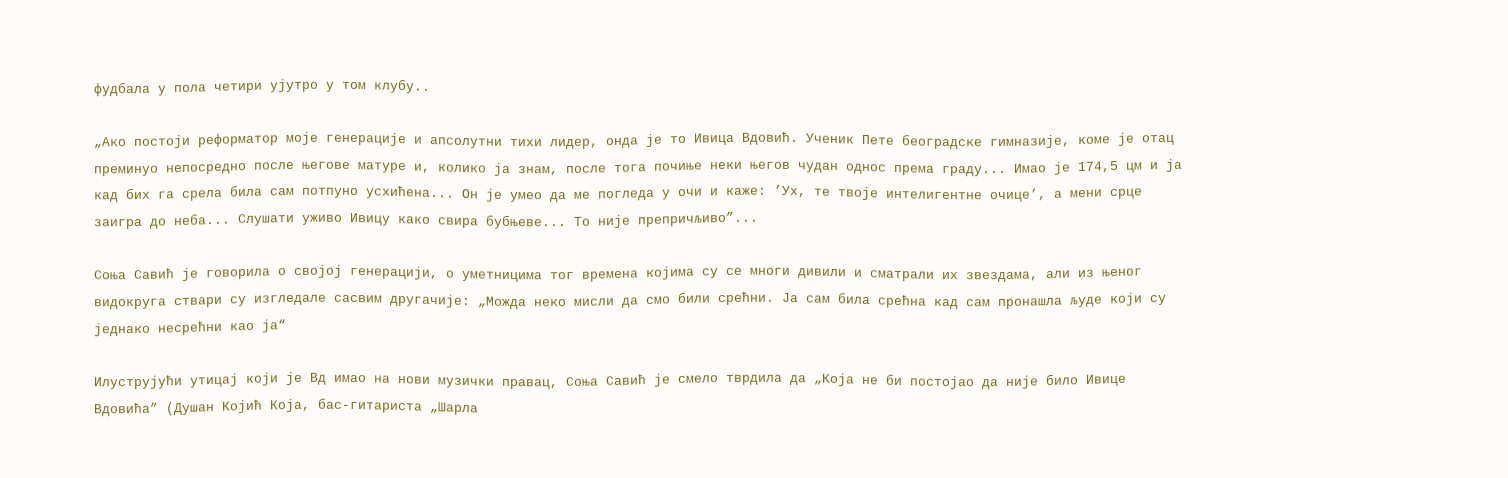фудбала у пола четири ујутро у том клубу..

„Ако постоји реформатор моје генерације и апсолутни тихи лидер, онда је то Ивица Вдовић. Ученик Пете београдске гимназије, коме је отац преминуо непосредно после његове матуре и, колико ја знам, после тога почиње неки његов чудан однос према граду... Имао је 174,5 цм и ја кад бих га срела била сам потпуно усхићена... Он је умео да ме погледа у очи и каже: ’Ух, те твоје интелигентне очице’, а мени срце заигра до неба... Слушати уживо Ивицу како свира бубњеве... То није препричљиво”...

Соња Савић је говорила о својој генерацији, о уметницима тог времена којима су се многи дивили и сматрали их звездама, али из њеног видокруга ствари су изгледале сасвим другачије: „Можда неко мисли да смо били срећни. Ја сам била срећна кад сам пронашла људе који су једнако несрећни као ја“

Илуструјући утицај који је Вд имао на нови музички правац, Соња Савић је смело тврдила да „Која не би постојао да није било Ивице Вдовића” (Душан Којић Која, бас-гитариста „Шарла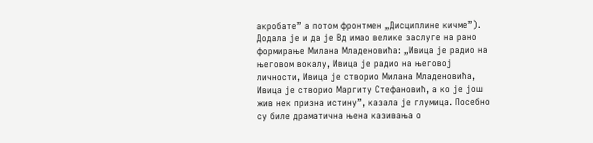акробате” а потом фронтмен „Дисциплине кичме”). Додала је и да је Вд имао велике заслуге на рано формирање Милана Младеновића: „Ивица је радио на његовом вокалу, Ивица је радио на његовој личности, Ивица је створио Милана Младеновића, Ивица је створио Маргиту Стефановић, а ко је још жив нек призна истину”, казала је глумица. Посебно су биле драматична њена казивања о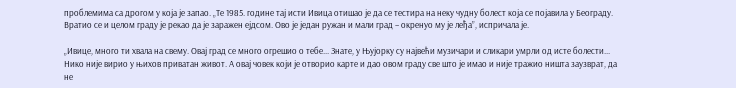проблемима са дрогом у која је запао. „Те 1985. године тај исти Ивица отишао је да се тестира на неку чудну болест која се појавила у Београду. Вратио се и целом граду је рекао да је заражен ејдсом. Ово је један ружан и мали град – окренуо му је леђа”, испричала је.

„Ивице, много ти хвала на свему. Овај град се много огрешио о тебе... Знате, у Њујорку су највећи музичари и сликари умрли од исте болести... Нико није вирио у њихов приватан живот. А овај човек који је отворио карте и дао овом граду све што је имао и није тражио ништа заузврат, да не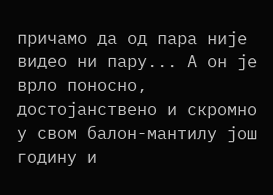причамо да од пара није видео ни пару... А он је врло поносно, достојанствено и скромно у свом балон-мантилу још годину и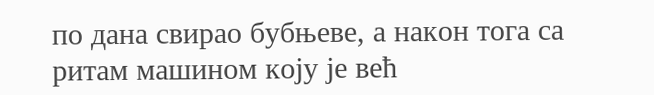по дана свирао бубњеве, а након тога са ритам машином коју је већ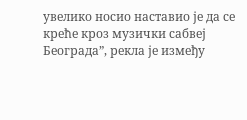увелико носио наставио је да се креће кроз музички сабвеј Београда”, рекла је између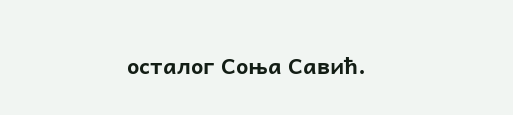осталог Соња Савић.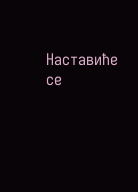Наставиће се